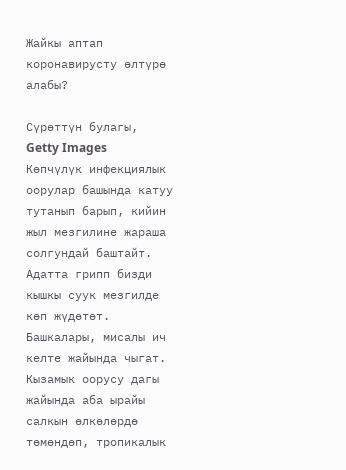Жайкы аптап коронавирусту өлтүрө алабы?

Сүрөттүн булагы, Getty Images
Көпчүлүк инфекциялык оорулар башында катуу тутанып барып, кийин жыл мезгилине жараша солгундай баштайт. Адатта грипп бизди кышкы суук мезгилде көп жүдөтөт. Башкалары, мисалы ич келте жайында чыгат. Кызамык оорусу дагы жайында аба ырайы салкын өлкөлөрдө төмөндөп, тропикалык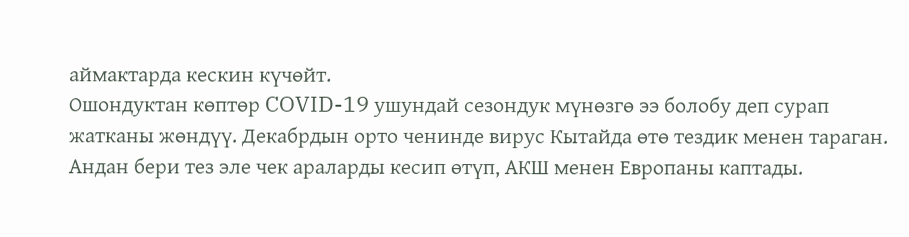аймактарда кескин күчөйт.
Ошондуктан көптөр COVID-19 ушундай сезондук мүнөзгө ээ болобу деп сурап жатканы жөндүү. Декабрдын орто ченинде вирус Кытайда өтө тездик менен тараган. Андан бери тез эле чек араларды кесип өтүп, АКШ менен Европаны каптады.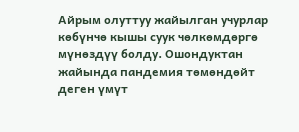Айрым олуттуу жайылган учурлар көбүнчө кышы суук чөлкөмдөргө мүнөздүү болду. Ошондуктан жайында пандемия төмөндөйт деген үмүт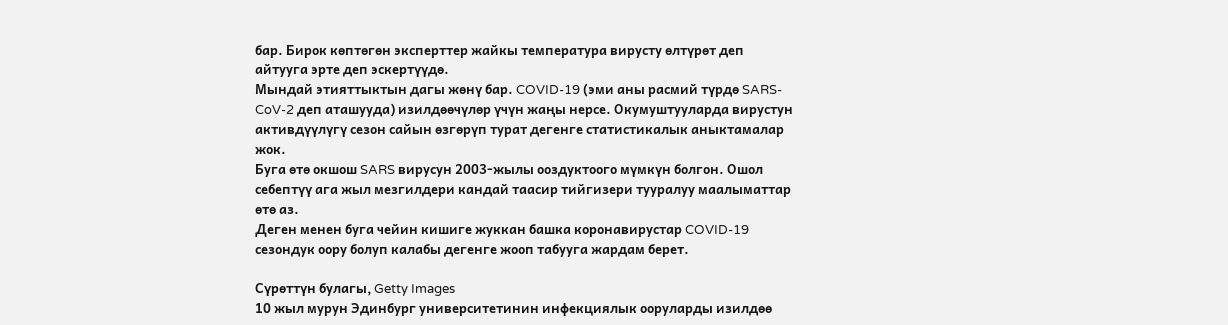бар. Бирок көптөгөн эксперттер жайкы температура вирусту өлтүрөт деп айтууга эрте деп эскертүүдө.
Мындай этияттыктын дагы жөнү бар. COVID-19 (эми аны расмий түрдө SARS-CoV-2 деп аташууда) изилдөөчүлөр үчүн жаңы нерсе. Окумуштууларда вирустун активдүүлүгү сезон сайын өзгөрүп турат дегенге статистикалык аныктамалар жок.
Буга өтө окшош SARS вирусун 2003-жылы ооздуктоого мүмкүн болгон. Ошол себептүү ага жыл мезгилдери кандай таасир тийгизери тууралуу маалыматтар өтө аз.
Деген менен буга чейин кишиге жуккан башка коронавирустар COVID-19 сезондук оору болуп калабы дегенге жооп табууга жардам берет.

Сүрөттүн булагы, Getty Images
10 жыл мурун Эдинбург университетинин инфекциялык ооруларды изилдөө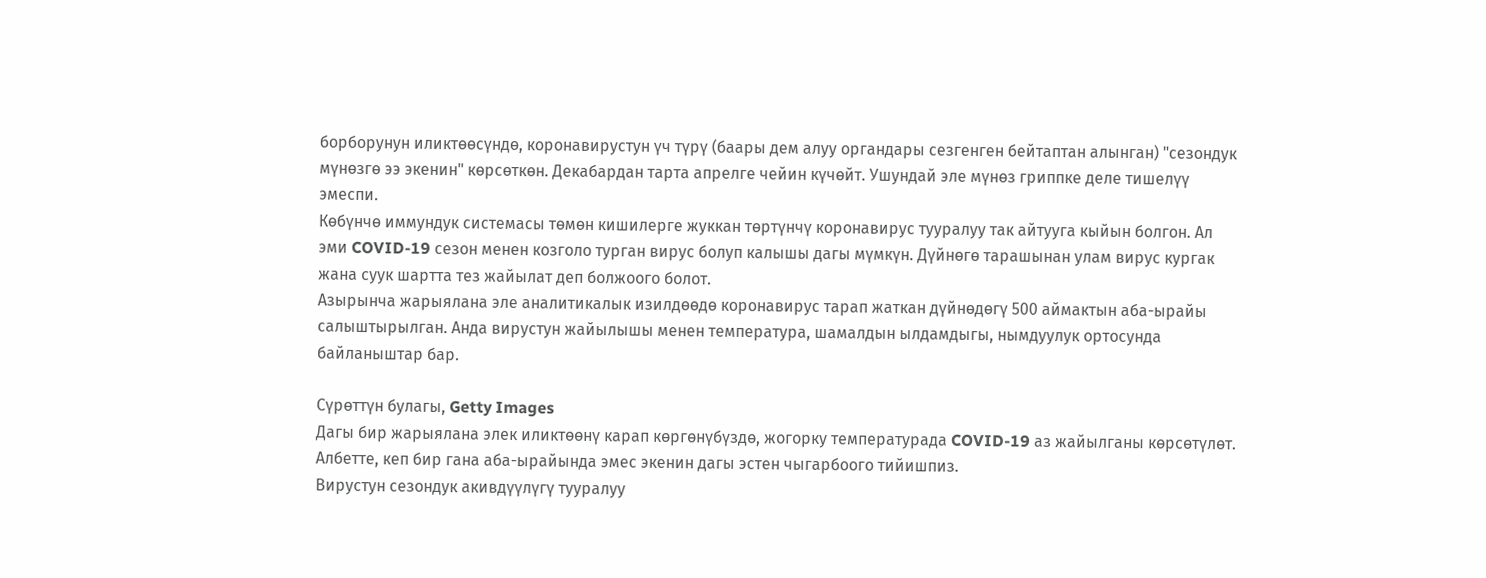борборунун иликтөөсүндө, коронавирустун үч түрү (баары дем алуу органдары сезгенген бейтаптан алынган) "сезондук мүнөзгө ээ экенин" көрсөткөн. Декабардан тарта апрелге чейин күчөйт. Ушундай эле мүнөз гриппке деле тишелүү эмеспи.
Көбүнчө иммундук системасы төмөн кишилерге жуккан төртүнчү коронавирус тууралуу так айтууга кыйын болгон. Ал эми COVID-19 сезон менен козголо турган вирус болуп калышы дагы мүмкүн. Дүйнөгө тарашынан улам вирус кургак жана суук шартта тез жайылат деп болжоого болот.
Азырынча жарыялана эле аналитикалык изилдөөдө коронавирус тарап жаткан дүйнөдөгү 500 аймактын аба-ырайы салыштырылган. Анда вирустун жайылышы менен температура, шамалдын ылдамдыгы, нымдуулук ортосунда байланыштар бар.

Сүрөттүн булагы, Getty Images
Дагы бир жарыялана элек иликтөөнү карап көргөнүбүздө, жогорку температурада COVID-19 аз жайылганы көрсөтүлөт. Албетте, кеп бир гана аба-ырайында эмес экенин дагы эстен чыгарбоого тийишпиз.
Вирустун сезондук акивдүүлүгү тууралуу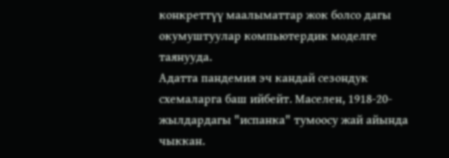конкреттүү маалыматтар жок болсо дагы окумуштуулар компьютердик моделге таянууда.
Адатта пандемия эч кандай сезондук схемаларга баш ийбейт. Маселен, 1918-20-жылдардагы "испанка" тумоосу жай айында чыккан.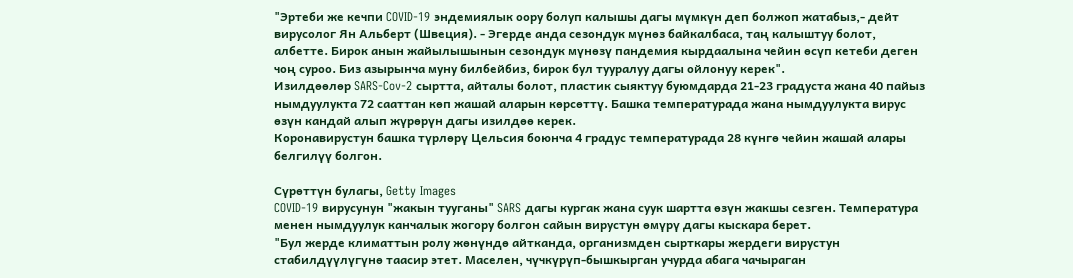"Эртеби же кечпи COVID-19 эндемиялык оору болуп калышы дагы мүмкүн деп болжоп жатабыз,- дейт вирусолог Ян Альберт (Швеция). - Эгерде анда сезондук мүнөз байкалбаса, таң калыштуу болот, албетте. Бирок анын жайылышынын сезондук мүнөзү пандемия кырдаалына чейин өсүп кетеби деген чоң суроо. Биз азырынча муну билбейбиз, бирок бул тууралуу дагы ойлонуу керек".
Изилдөөлөр SARS-Cov-2 сыртта, айталы болот, пластик сыяктуу буюмдарда 21-23 градуста жана 40 пайыз нымдуулукта 72 сааттан көп жашай аларын көрсөттү. Башка температурада жана нымдуулукта вирус өзүн кандай алып жүрөрүн дагы изилдөө керек.
Коронавирустун башка түрлөрү Цельсия боюнча 4 градус температурада 28 күнгө чейин жашай алары белгилүү болгон.

Сүрөттүн булагы, Getty Images
COVID-19 вирусунун "жакын тууганы" SARS дагы кургак жана суук шартта өзүн жакшы сезген. Температура менен нымдуулук канчалык жогору болгон сайын вирустун өмүрү дагы кыскара берет.
"Бул жерде климаттын ролу жөнүндө айтканда, организмден сырткары жердеги вирустун стабилдүүлүгүнө таасир этет. Маселен, чүчкүрүп-бышкырган учурда абага чачыраган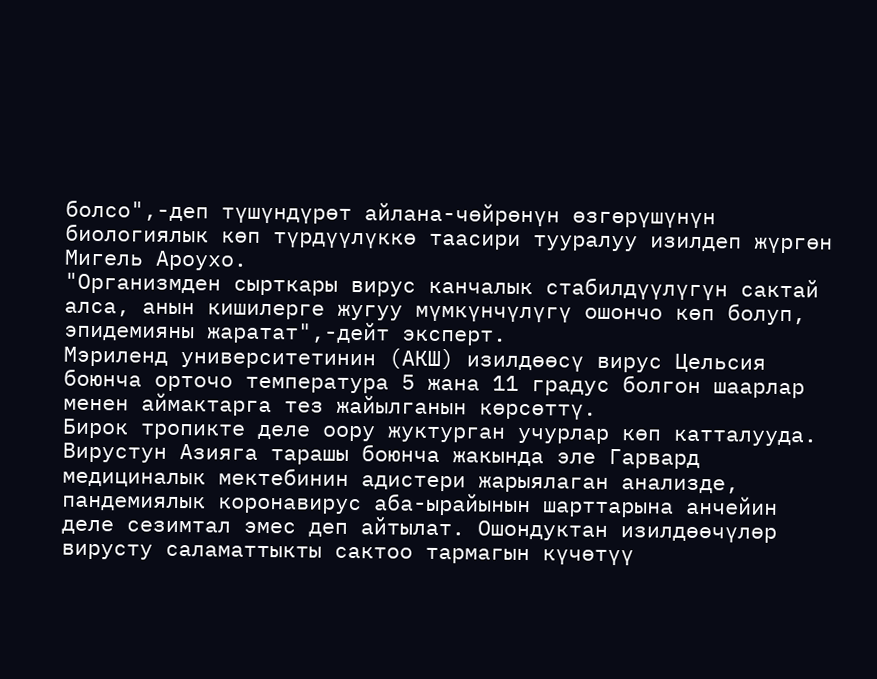болсо",-деп түшүндүрөт айлана-чөйрөнүн өзгөрүшүнүн биологиялык көп түрдүүлүккө таасири тууралуу изилдеп жүргөн Мигель Ароухо.
"Организмден сырткары вирус канчалык стабилдүүлүгүн сактай алса, анын кишилерге жугуу мүмкүнчүлүгү ошончо көп болуп, эпидемияны жаратат",-дейт эксперт.
Мэриленд университетинин (АКШ) изилдөөсү вирус Цельсия боюнча орточо температура 5 жана 11 градус болгон шаарлар менен аймактарга тез жайылганын көрсөттү.
Бирок тропикте деле оору жуктурган учурлар көп катталууда. Вирустун Азияга тарашы боюнча жакында эле Гарвард медициналык мектебинин адистери жарыялаган анализде, пандемиялык коронавирус аба-ырайынын шарттарына анчейин деле сезимтал эмес деп айтылат. Ошондуктан изилдөөчүлөр вирусту саламаттыкты сактоо тармагын күчөтүү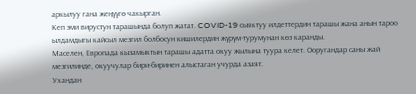аркылуу гана жеңүүгө чакырган.
Кеп эми вирустун тарашында болуп жатат. COVID-19 сыяктуу илдеттердин тарашы жана анын тароо ылдамдыгы кайсыл мезгил болбосун кишилердин жүрүм-турумунан көз каранды.
Маселен, Европада кызамыктын тарашы адатта окуу жылына туура келет. Ооругандар саны жай мезгилинде, окуучулар бири-биринен алыстаган учурда азаят.
Ухандан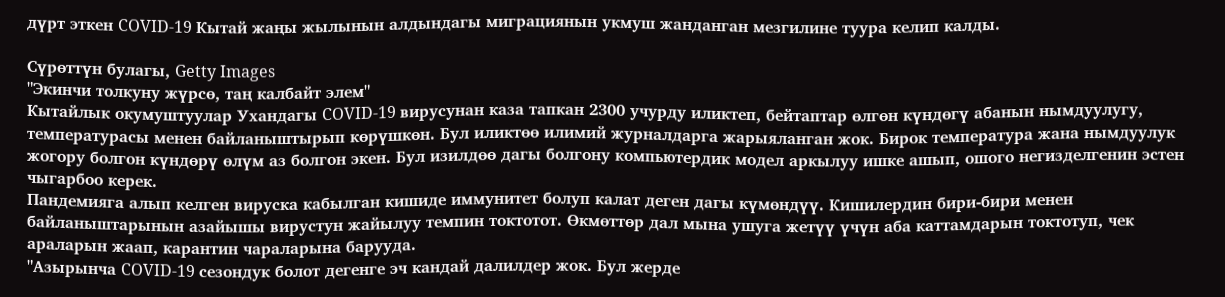дүрт эткен COVID-19 Кытай жаңы жылынын алдындагы миграциянын укмуш жанданган мезгилине туура келип калды.

Сүрөттүн булагы, Getty Images
"Экинчи толкуну жүрсө, таң калбайт элем"
Кытайлык окумуштуулар Ухандагы COVID-19 вирусунан каза тапкан 2300 учурду иликтеп, бейтаптар өлгөн күндөгү абанын нымдуулугу, температурасы менен байланыштырып көрүшкөн. Бул иликтөө илимий журналдарга жарыяланган жок. Бирок температура жана нымдуулук жогору болгон күндөрү өлүм аз болгон экен. Бул изилдөө дагы болгону компьютердик модел аркылуу ишке ашып, ошого негизделгенин эстен чыгарбоо керек.
Пандемияга алып келген вируска кабылган кишиде иммунитет болуп калат деген дагы күмөндүү. Кишилердин бири-бири менен байланыштарынын азайышы вирустун жайылуу темпин токтотот. Өкмөттөр дал мына ушуга жетүү үчүн аба каттамдарын токтотуп, чек араларын жаап, карантин чараларына барууда.
"Азырынча COVID-19 сезондук болот дегенге эч кандай далилдер жок. Бул жерде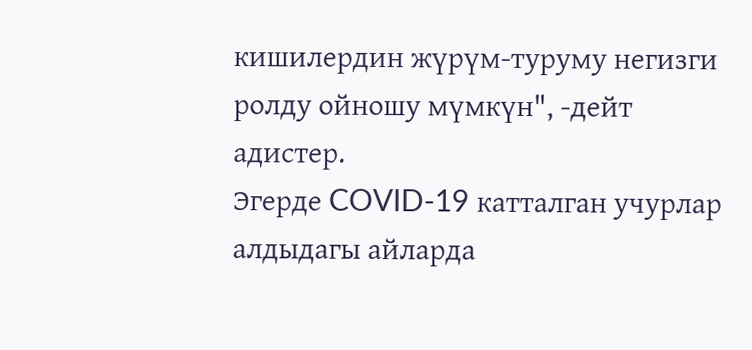кишилердин жүрүм-туруму негизги ролду ойношу мүмкүн", -дейт адистер.
Эгерде COVID-19 катталган учурлар алдыдагы айларда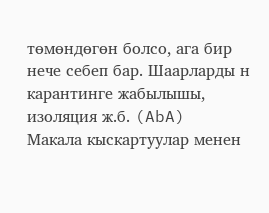төмөндөгөн болсо, ага бир нече себеп бар. Шаарларды н карантинге жабылышы, изоляция ж.б. (AbA)
Макала кыскартуулар менен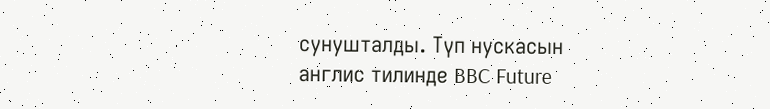сунушталды. Түп нускасын англис тилинде BBC Future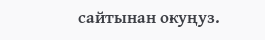сайтынан окуңуз.